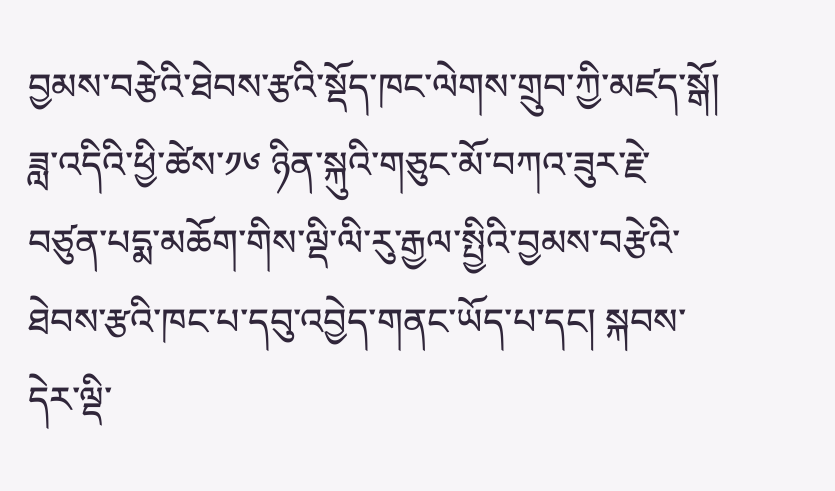བྱམས་བརྩེའི་ཐེབས་རྩའི་སྡོད་ཁང་ལེགས་གྲུབ་ཀྱི་མཛད་སྒོ།
ཟླ་འདིའི་ཕྱི་ཚེས་༡༦ ཉིན་སྐུའི་གཅུང་མོ་བཀའ་ཟུར་རྗེ་བཙུན་པདྨ་མཆོག་གིས་ལྡི་ལི་རུ་རྒྱལ་སྤྱིའི་བྱམས་བརྩེའི་ཐེབས་རྩའི་ཁང་པ་དབུ་འབྱེད་གནང་ཡོད་པ་དང། སྐབས་དེར་ལྡི་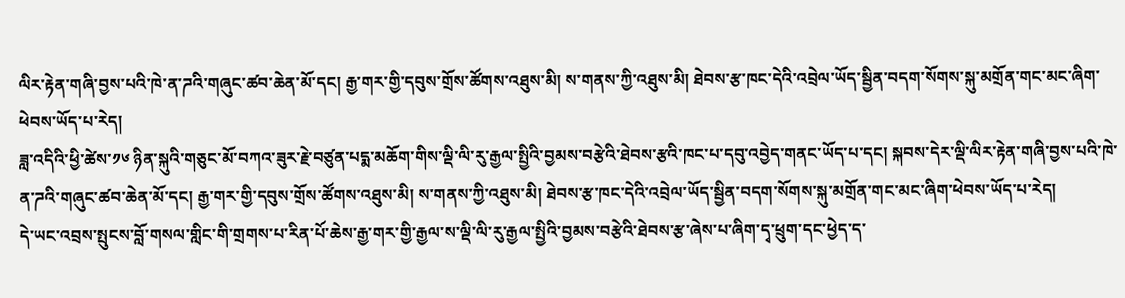ལིར་རྟེན་གཞི་བྱས་པའི་ཁེ་ན་ཌའི་གཞུང་ཚབ་ཆེན་མོ་དང། རྒྱ་གར་གྱི་དབུས་གྲོས་ཚོགས་འཐུས་མི། ས་གནས་ཀྱི་འཐུས་མི། ཐེབས་རྩ་ཁང་དེའི་འབྲེལ་ཡོད་སྦྱིན་བདག་སོགས་སྐུ་མགྲོན་གང་མང་ཞིག་ཕེབས་ཡོད་པ་རེད།
ཟླ་འདིའི་ཕྱི་ཚེས་༡༦ ཉིན་སྐུའི་གཅུང་མོ་བཀའ་ཟུར་རྗེ་བཙུན་པདྨ་མཆོག་གིས་ལྡི་ལི་རུ་རྒྱལ་སྤྱིའི་བྱམས་བརྩེའི་ཐེབས་རྩའི་ཁང་པ་དབུ་འབྱེད་གནང་ཡོད་པ་དང། སྐབས་དེར་ལྡི་ལིར་རྟེན་གཞི་བྱས་པའི་ཁེ་ན་ཌའི་གཞུང་ཚབ་ཆེན་མོ་དང། རྒྱ་གར་གྱི་དབུས་གྲོས་ཚོགས་འཐུས་མི། ས་གནས་ཀྱི་འཐུས་མི། ཐེབས་རྩ་ཁང་དེའི་འབྲེལ་ཡོད་སྦྱིན་བདག་སོགས་སྐུ་མགྲོན་གང་མང་ཞིག་ཕེབས་ཡོད་པ་རེད།
དེ་ཡང་འབྲས་སྤུངས་བློ་གསལ་གླིང་གི་གྲགས་པ་རིན་པོ་ཆེས་རྒྱ་གར་གྱི་རྒྱལ་ས་ལྡི་ལི་རུ་རྒྱལ་སྤྱིའི་བྱམས་བརྩེའི་ཐེབས་རྩ་ཞེས་པ་ཞིག་དྭ་ཕྲུག་དང་ཕྱེད་ད་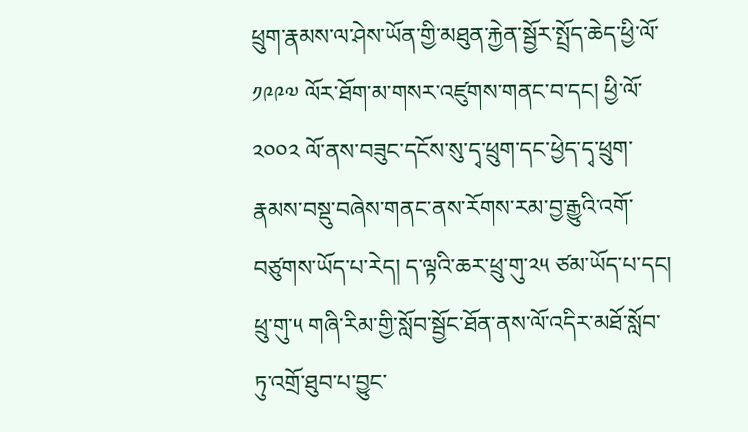ཕྲུག་རྣམས་ལ་ཤེས་ཡོན་གྱི་མཐུན་རྐྱེན་སྦྱོར་སྤྲོད་ཆེད་ཕྱི་ལོ་༡༩༩༧ ལོར་ཐོག་མ་གསར་འཛུགས་གནང་བ་དང། ཕྱི་ལོ་༢༠༠༢ ལོ་ནས་བཟུང་དངོས་སུ་དྭ་ཕྲུག་དང་ཕྱེད་དྭ་ཕྲུག་རྣམས་བསྡུ་བཞེས་གནང་ནས་རོགས་རམ་བྱ་རྒྱུའི་འགོ་བཙུགས་ཡོད་པ་རེད། ད་ལྟའི་ཆར་ཕྲུ་གུ་༢༥ ཙམ་ཡོད་པ་དང། ཕྲུ་གུ་༥ གཞི་རིམ་གྱི་སློབ་སྦྱོང་ཐོན་ནས་ལོ་འདིར་མཐོ་སློབ་ཏུ་འགྲོ་ཐུབ་པ་བྱུང་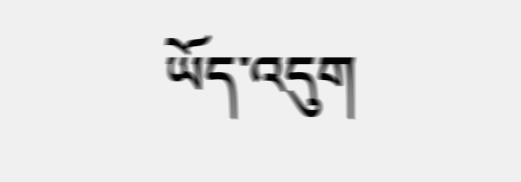ཡོད་འདུག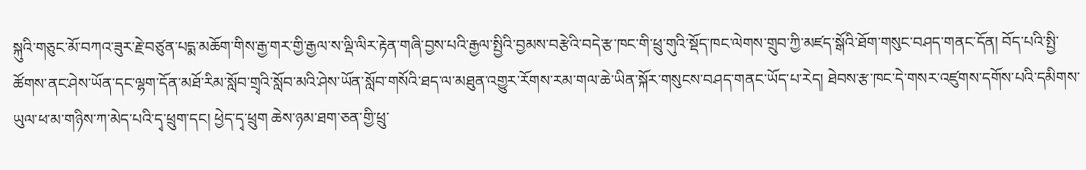སྐུའི་གཅུང་མོ་བཀའ་ཟུར་རྗེ་བཙུན་པདྨ་མཆོག་གིས་རྒྱ་གར་གྱི་རྒྱལ་ས་ལྡི་ལིར་རྟེན་གཞི་བྱས་པའི་རྒྱལ་སྤྱིའི་བྱམས་བརྩེའི་བདེ་རྩ་ཁང་གི་ཕྲུ་གུའི་སྡོད་ཁང་ལེགས་གྲུབ་ཀྱི་མཛད་སྒོའི་ཐོག་གསུང་བཤད་གནང་དོན། བོད་པའི་སྤྱི་ཚོགས་ནང་ཤེས་ཡོན་དང་ལྷག་དོན་མཐོ་རིམ་སློབ་གྲྭའི་སློབ་མའི་ཤེས་ཡོན་སློབ་གསོའི་ཐད་ལ་མཐུན་འགྱུར་རོགས་རམ་གལ་ཆེ་ཡིན་སྐོར་གསུངས་བཤད་གནང་ཡོད་པ་རེད། ཐེབས་རྩ་ཁང་དེ་གསར་འཛུགས་དགོས་པའི་དམིགས་ཡུལ་ཕ་མ་གཉིས་ཀ་མེད་པའི་དྭ་ཕྲུག་དང། ཕྱེད་དྭ་ཕྲུག ཆེས་ཉམ་ཐག་ཅན་གྱི་ཕྲུ་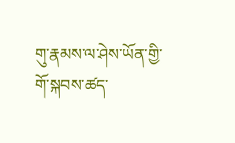གུ་རྣམས་ལ་ཤེས་ཡོན་གྱི་གོ་སྐབས་ཚད་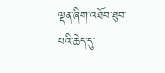ལྡན་ཞིག་འཐོབ་ཐུབ་པའི་ཆེད་དུ་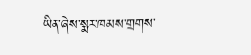ཡིན་ཞེས་སྨར་ཁམས་གྲགས་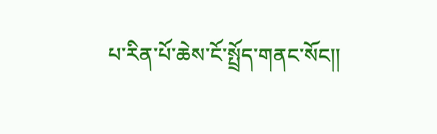པ་རིན་པོ་ཆེས་ངོ་སྤྲོད་གནང་སོང།།